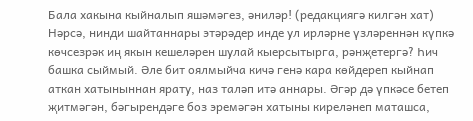Бала хакына кыйналып яшәмәгез, әниләр! (редакциягә килгән хат)
Нәрсә, нинди шайтаннары этәрәдер инде ул ирләрне үзләреннән күпкә көчсезрәк иң якын кешеләрен шулай кыерсытырга, рәнҗетергә? Һич башка сыймый. Әле бит оялмыйча кичә генә кара көйдереп кыйнап аткан хатыныннан ярату, наз таләп итә аннары. Әгәр дә үпкәсе бетеп җитмәгән, бәгырендәге боз эремәгән хатыны киреләнеп маташса,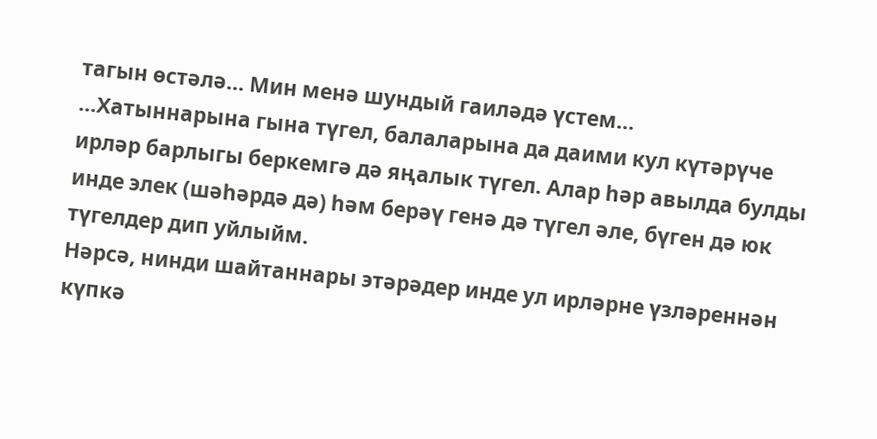тагын өстәлә... Мин менә шундый гаиләдә үстем...
...Хатыннарына гына түгел, балаларына да даими кул күтәрүче ирләр барлыгы беркемгә дә яңалык түгел. Алар һәр авылда булды инде элек (шәһәрдә дә) һәм берәү генә дә түгел әле, бүген дә юк түгелдер дип уйлыйм.
Нәрсә, нинди шайтаннары этәрәдер инде ул ирләрне үзләреннән күпкә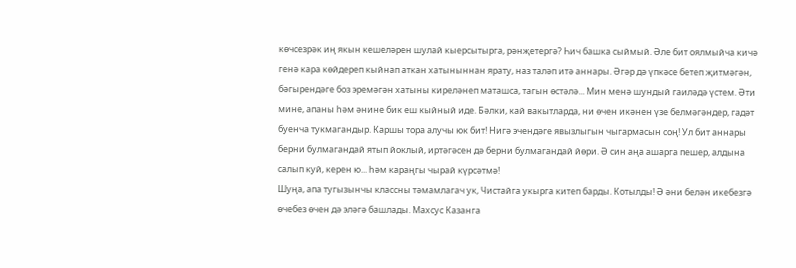көчсезрәк иң якын кешеләрен шулай кыерсытырга, рәнҗетергә? Һич башка сыймый. Әле бит оялмыйча кичә генә кара көйдереп кыйнап аткан хатыныннан ярату, наз таләп итә аннары. Әгәр дә үпкәсе бетеп җитмәгән, бәгырендәге боз эремәгән хатыны киреләнеп маташса, тагын өстәлә... Мин менә шундый гаиләдә үстем. Әти мине, апаны һәм әнине бик еш кыйный иде. Бәлки, кай вакытларда, ни өчен икәнен үзе белмәгәндер, гадәт буенча тукмагандыр. Каршы тора алучы юк бит! Нигә эчендәге явызлыгын чыгармасын соң! Ул бит аннары берни булмагандай ятып йоклый, иртәгәсен дә берни булмагандай йөри. Ә син аңа ашарга пешер, алдына салып куй, керен ю... һәм караңгы чырай күрсәтмә!
Шуңа, апа тугызынчы классны тәмамлагач ук, Чистайга укырга китеп барды. Котылды! Ә әни белән икебезгә өчебез өчен дә эләгә башлады. Махсус Казанга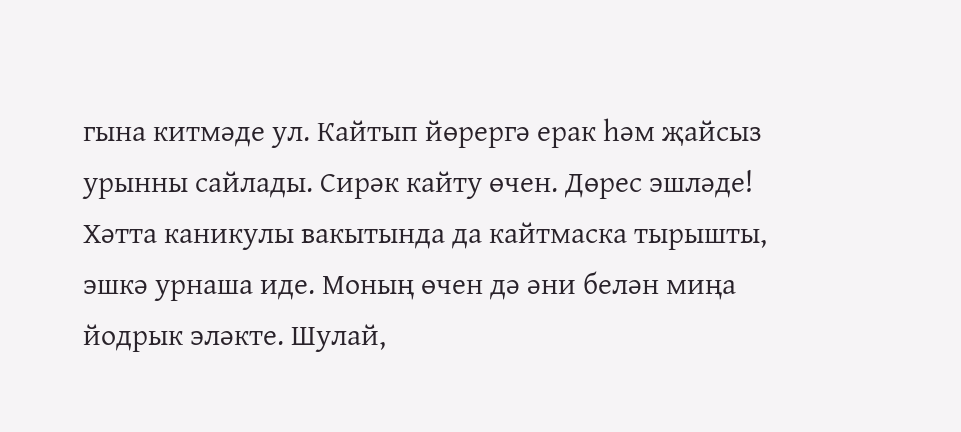гына китмәде ул. Кайтып йөрергә ерак һәм җайсыз урынны сайлады. Сирәк кайту өчен. Дөрес эшләде! Хәтта каникулы вакытында да кайтмаска тырышты, эшкә урнаша иде. Моның өчен дә әни белән миңа йодрык эләкте. Шулай,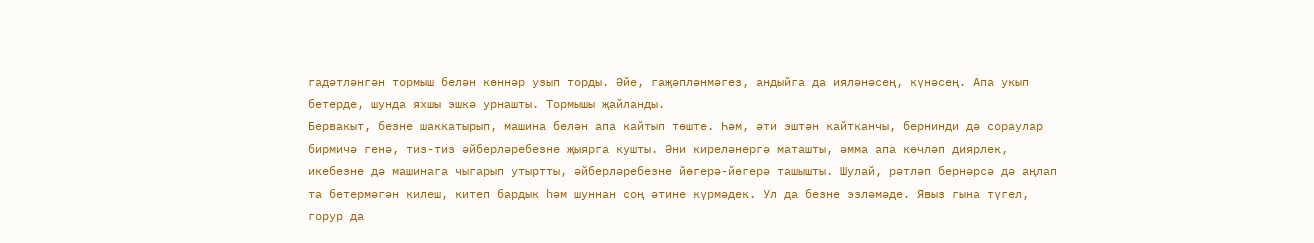гадәтләнгән тормыш белән көннәр узып торды. Әйе, гаҗәпләнмәгез, андыйга да ияләнәсең, күнәсең. Апа укып бетерде, шунда яхшы эшкә урнашты. Тормышы җайланды.
Бервакыт, безне шаккатырып, машина белән апа кайтып төште. Һәм, әти эштән кайтканчы, бернинди дә сораулар бирмичә генә, тиз-тиз әйберләребезне җыярга кушты. Әни киреләнергә маташты, әмма апа көчләп диярлек, икебезне дә машинага чыгарып утыртты, әйберләребезне йөгерә-йөгерә ташышты. Шулай, рәтләп бернәрсә дә аңлап та бетермәгән килеш, китеп бардык һәм шуннан соң әтине күрмәдек. Ул да безне эзләмәде. Явыз гына түгел, горур да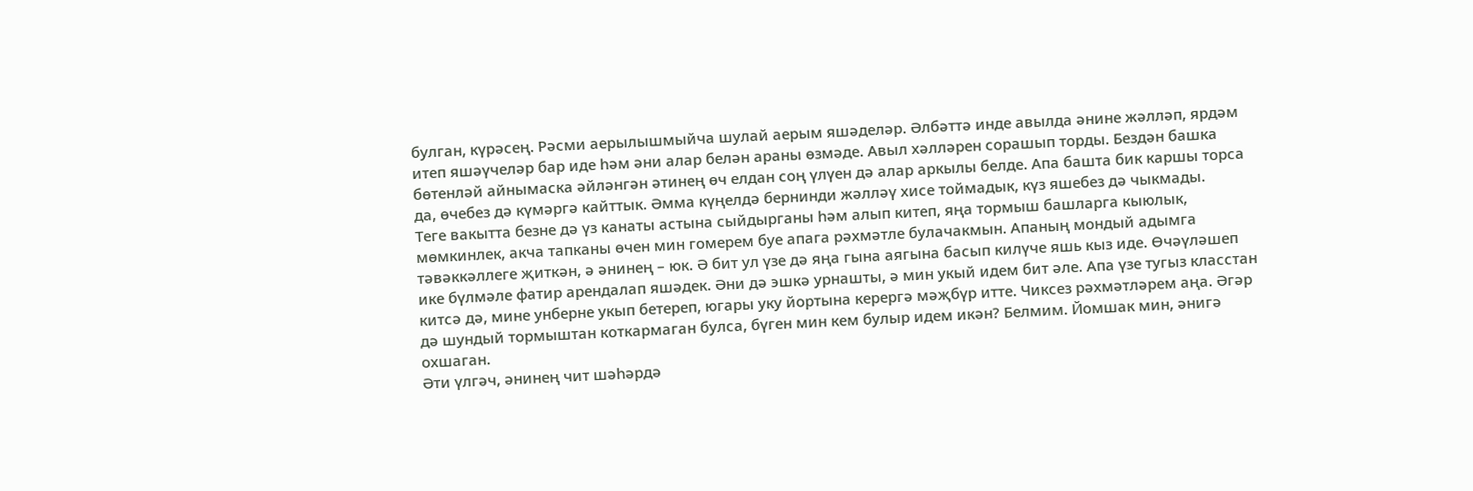булган, күрәсең. Рәсми аерылышмыйча шулай аерым яшәделәр. Әлбәттә инде авылда әнине жәлләп, ярдәм итеп яшәүчеләр бар иде һәм әни алар белән араны өзмәде. Авыл хәлләрен сорашып торды. Бездән башка бөтенләй айнымаска әйләнгән әтинең өч елдан соң үлүен дә алар аркылы белде. Апа башта бик каршы торса да, өчебез дә күмәргә кайттык. Әмма күңелдә бернинди жәлләү хисе тоймадык, күз яшебез дә чыкмады.
Теге вакытта безне дә үз канаты астына сыйдырганы һәм алып китеп, яңа тормыш башларга кыюлык, мөмкинлек, акча тапканы өчен мин гомерем буе апага рәхмәтле булачакмын. Апаның мондый адымга тәвәккәллеге җиткән, ә әнинең – юк. Ә бит ул үзе дә яңа гына аягына басып килүче яшь кыз иде. Өчәүләшеп ике бүлмәле фатир арендалап яшәдек. Әни дә эшкә урнашты, ә мин укый идем бит әле. Апа үзе тугыз класстан китсә дә, мине унберне укып бетереп, югары уку йортына керергә мәҗбүр итте. Чиксез рәхмәтләрем аңа. Әгәр дә шундый тормыштан коткармаган булса, бүген мин кем булыр идем икән? Белмим. Йомшак мин, әнигә охшаган.
Әти үлгәч, әнинең чит шәһәрдә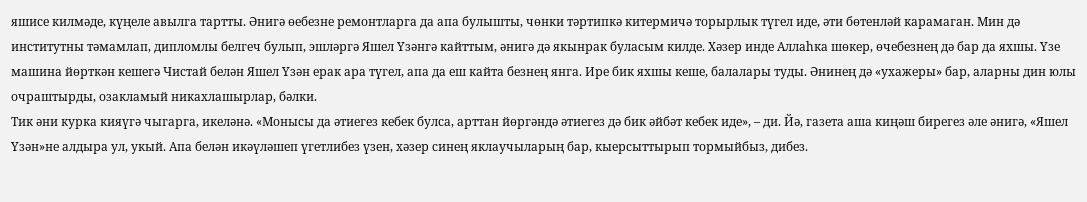яшисе килмәде, күңеле авылга тартты. Әнигә өебезне ремонтларга да апа булышты, чөнки тәртипкә китермичә торырлык түгел иде, әти бөтенләй карамаган. Мин дә институтны тәмамлап, дипломлы белгеч булып, эшләргә Яшел Үзәнгә кайттым, әнигә дә якынрак буласым килде. Хәзер инде Аллаһка шөкер, өчебезнең дә бар да яхшы. Үзе машина йөрткән кешегә Чистай белән Яшел Үзән ерак ара түгел, апа да еш кайта безнең янга. Ире бик яхшы кеше, балалары туды. Әнинең дә «ухажеры» бар, аларны дин юлы очраштырды, озакламый никахлашырлар, бәлки.
Тик әни курка кияүгә чыгарга, икеләнә. «Монысы да әтиегез кебек булса, арттан йөргәндә әтиегез дә бик әйбәт кебек иде», – ди. Йә, газета аша киңәш бирегез әле әнигә, «Яшел Үзән»не алдыра ул, укый. Апа белән икәүләшеп үгетлибез үзен, хәзер синең яклаучыларың бар, кыерсыттырып тормыйбыз, дибез.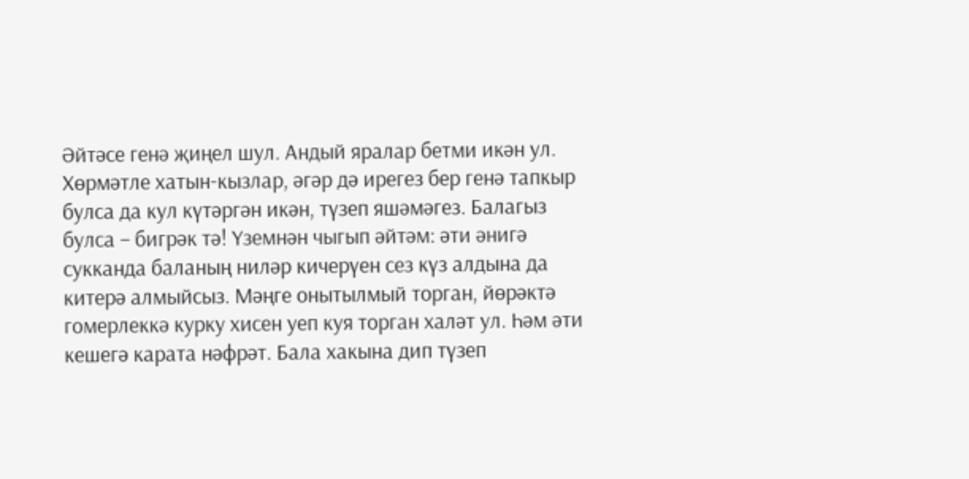Әйтәсе генә җиңел шул. Андый яралар бетми икән ул. Хөрмәтле хатын-кызлар, әгәр дә ирегез бер генә тапкыр булса да кул күтәргән икән, түзеп яшәмәгез. Балагыз булса – бигрәк тә! Үземнән чыгып әйтәм: әти әнигә сукканда баланың ниләр кичерүен сез күз алдына да китерә алмыйсыз. Мәңге онытылмый торган, йөрәктә гомерлеккә курку хисен уеп куя торган халәт ул. Һәм әти кешегә карата нәфрәт. Бала хакына дип түзеп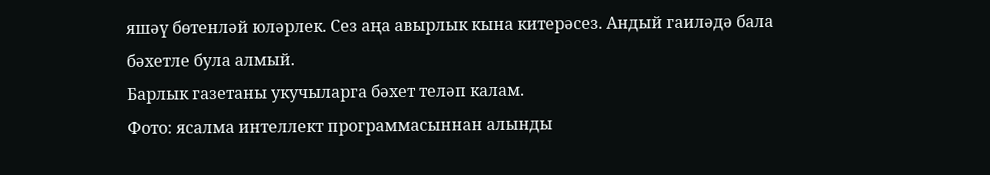яшәү бөтенләй юләрлек. Сез аңа авырлык кына китерәсез. Андый гаиләдә бала бәхетле була алмый.
Барлык газетаны укучыларга бәхет теләп калам.
Фото: ясалма интеллект программасыннан алынды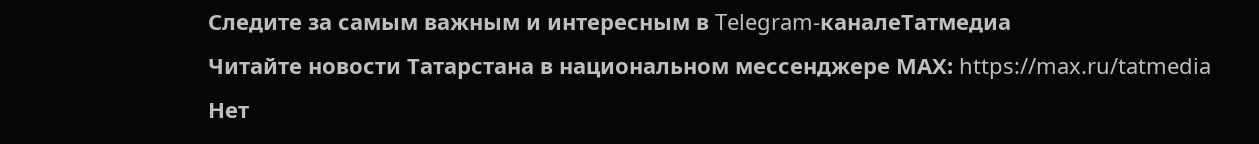Следите за самым важным и интересным в Telegram-каналеТатмедиа
Читайте новости Татарстана в национальном мессенджере MАХ: https://max.ru/tatmedia
Нет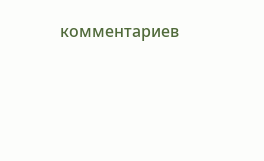комментариев